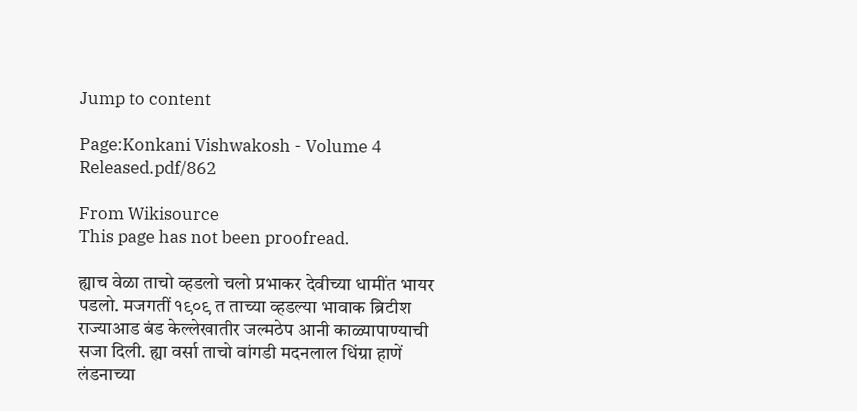Jump to content

Page:Konkani Vishwakosh - Volume 4 Released.pdf/862

From Wikisource
This page has not been proofread.

ह्याच वेळा ताचो व्हडलो चलो प्रभाकर देवीच्या धामींत भायर पडलो. मजगतीं १९०९ त ताच्या व्हडल्या भावाक ब्रिटीश राज्याआड बंड केल्लेखातीर जल्मठेप आनी काळ्यापाण्याची सजा दिली. ह्या वर्सा ताचो वांगडी मदनलाल धिंग्रा हाणें लंडनाच्या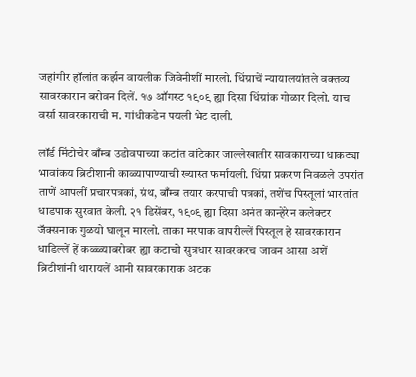जहांगीर हॉलांत कर्झन वायलीक जिवेनीशीं मारलो. धिंग्राचें न्यायालयांतले वक्तव्य सावरकारान बरोवन दिलें. १७ ऑगस्ट १९०९ ह्या दिसा धिंग्रांक गोळार दिलो. याच वर्सा सावरकाराची म. गांधीकडेन पयली भेट दाली.

लॉर्ड मिंटोचेर बाँम्ब उडोवपाच्या कटांत वांटेकार जाल्लेखातीर सावकाराच्या धाकट्या भावांकय ब्रिटीशानी काळ्यापाण्याची ख्यास्त फर्मायली. धिंग्रा प्रकरण निवळले उपरांत ताणें आपलीं प्रचारपत्रकां, ग्रंथ, बाँम्ब तयार करपाची पत्रकां, तशेंच पिस्तूलां भारतांत धाडपाक सुरवात केली. २१ डिसेंबर, १९०९ ह्या दिसा अनंत कान्हेरेन कलेक्टर जॅक्सनाक गुळयो घालून मारलो. ताका मरपाक वापरील्लें पिस्तूल हे सावरकारान धाडिल्लें हें कळ्ळ्याबरोबर ह्या कटाचो सुत्रधार सावरकरच जावन आसा अशें ब्रिटीशांनी थारायलें आनी सावरकाराक अटक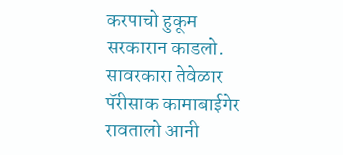करपाचो हुकूम सरकारान काडलो. सावरकारा तेवेळार पॅरीसाक कामाबाईगेर रावतालो आनी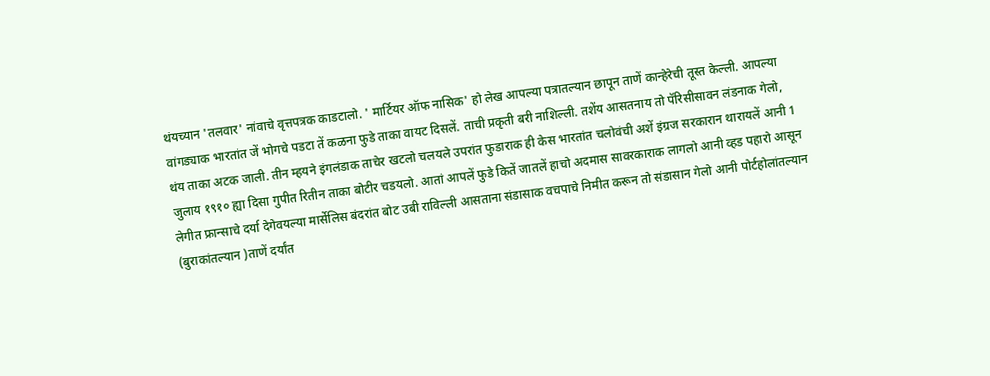थंयच्यान 'तलवार' नांवाचे वृत्तपत्रक काडटालो. ' मार्टियर ऑफ नासिक' हो लेख आपल्या पत्रातल्यान छापून ताणें कान्हेरेची तूस्त केल्ली. आपल्या वांगड्याक भारतांत जें भोगचे पडटा तें कळना फुडे ताका वायट दिसलें. ताची प्रकृती बरी नाशिल्ली. तशेंय आसतनाय तो पॅरिसीसावन लंडनाक गेलो, थंय ताका अटक जाली. तीन म्हयने इंगलंडाक ताचेर खटलो चलयले उपरांत फुडाराक ही केस भारतांत चलोवंची अशें इंग्रज सरकारान थारायलें आनी 1 जुलाय १९१० ह्या दिसा गुपीत रितीन ताका बोटीर चडयलो. आतां आपलें फुडे कितें जातलें हाचो अदमास सावरकाराक लागलो आनी व्हड पहारो आसून लेगीत फ्रान्साचे दर्या देगेवयल्या मार्सेलिस बंदरांत बोट उबी राविल्ली आसताना संडासाक वचपाचे निमीत करून तो संडासान गेलो आनी पोर्टहोलांतल्यान (बुराकांतल्यान )ताणें दर्यांत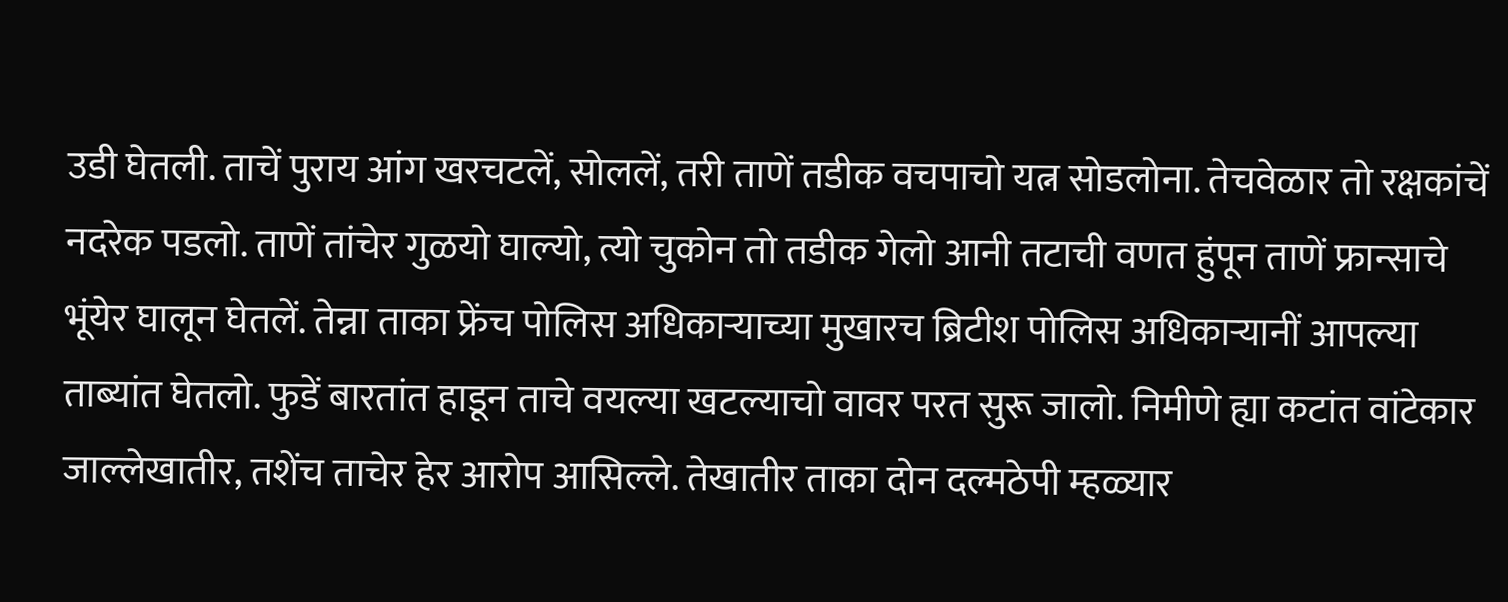उडी घेतली. ताचें पुराय आंग खरचटलें, सोललें, तरी ताणें तडीक वचपाचो यत्न सोडलोना. तेचवेळार तो रक्षकांचें नदरेक पडलो. ताणें तांचेर गुळयो घाल्यो, त्यो चुकोन तो तडीक गेलो आनी तटाची वणत हुंपून ताणें फ्रान्साचे भूंयेर घालून घेतलें. तेन्ना ताका फ्रेंच पोलिस अधिकाऱ्याच्या मुखारच ब्रिटीश पोलिस अधिकाऱ्यानीं आपल्या ताब्यांत घेतलो. फुडें बारतांत हाडून ताचे वयल्या खटल्याचो वावर परत सुरू जालो. निमीणे ह्या कटांत वांटेकार जाल्लेखातीर, तशेंच ताचेर हेर आरोप आसिल्ले. तेखातीर ताका दोन दल्मठेपी म्हळ्यार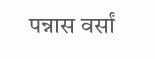पन्नास वर्सां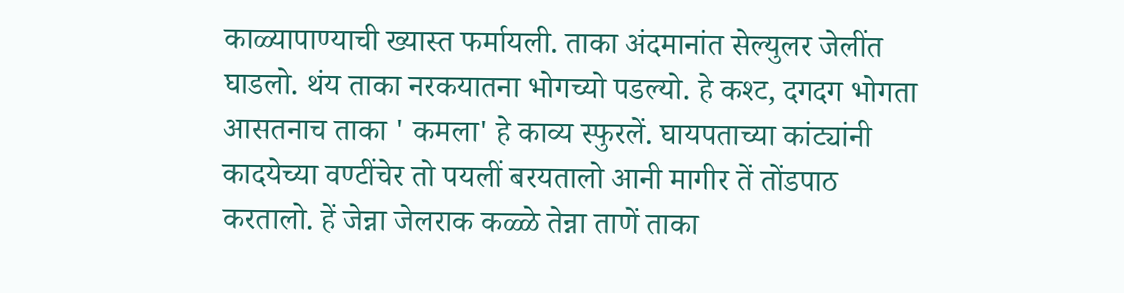काळ्यापाण्याची ख्यास्त फर्मायली. ताका अंदमानांत सेल्युलर जेलींत घाडलो. थंय ताका नरकयातना भोगच्यो पडल्यो. हे कश्ट, दगदग भोगता आसतनाच ताका ' कमला' हे काव्य स्फुरलें. घायपताच्या कांट्यांनी कादयेच्या वण्टींचेर तो पयलीं बरयतालो आनी मागीर तें तोंडपाठ करतालो. हें जेन्ना जेलराक कळ्ळे तेन्ना ताणें ताका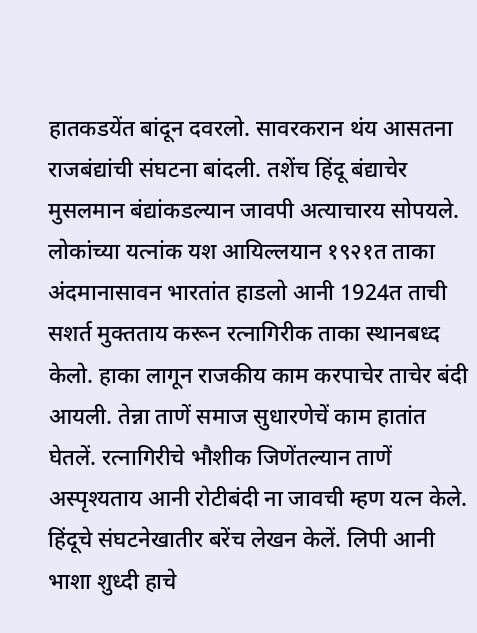हातकडयेंत बांदून दवरलो. सावरकरान थंय आसतना राजबंद्यांची संघटना बांदली. तशेंच हिंदू बंद्याचेर मुसलमान बंद्यांकडल्यान जावपी अत्याचारय सोपयले. लोकांच्या यत्नांक यश आयिल्लयान १९२१त ताका अंदमानासावन भारतांत हाडलो आनी 1924त ताची सशर्त मुक्तताय करून रत्नागिरीक ताका स्थानबध्द केलो. हाका लागून राजकीय काम करपाचेर ताचेर बंदी आयली. तेन्ना ताणें समाज सुधारणेचें काम हातांत घेतलें. रत्नागिरीचे भौशीक जिणेंतल्यान ताणें अस्पृश्यताय आनी रोटीबंदी ना जावची म्हण यत्न केले. हिंदूचे संघटनेखातीर बरेंच लेखन केलें. लिपी आनी भाशा शुध्दी हाचे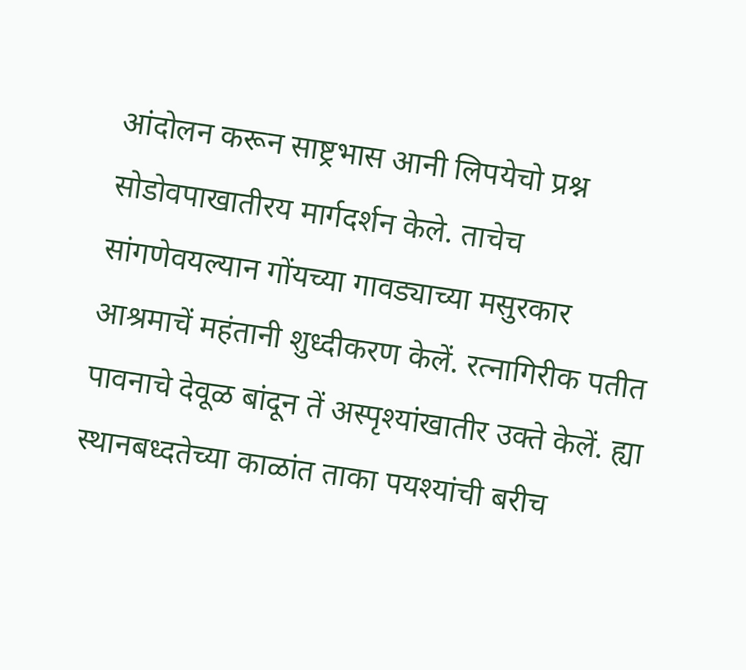आंदोलन करून साष्ट्रभास आनी लिपयेचो प्रश्न सोडोवपाखातीरय मार्गदर्शन केले. ताचेच सांगणेवयल्यान गोंयच्या गावड्याच्या मसुरकार आश्रमाचें महंतानी शुध्दीकरण केलें. रत्नागिरीक पतीत पावनाचे देवूळ बांदून तें अस्पृश्यांखातीर उक्ते केलें. ह्या स्थानबध्दतेच्या काळांत ताका पयश्यांची बरीच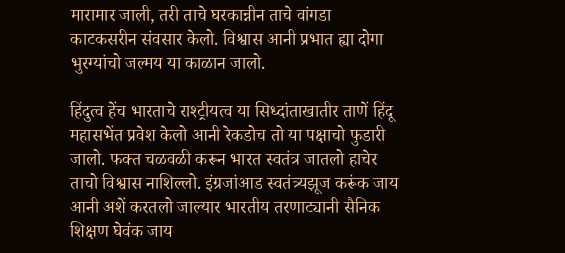मारामार जाली, तरी ताचे घरकान्नीन ताचे वांगडा काटकसरीन संवसार केलो. विश्वास आनी प्रभात ह्या दोगा भुरग्यांचो जल्मय या काळान जालो.

हिंदुत्व हेंच भारताचे राश्ट्रीयत्व या सिध्दांताखातीर ताणें हिंदू महासभेंत प्रवेश केलो आनी रेकडोच तो या पक्षाचो फुडारी जालो. फक्त चळवळी करून भारत स्वतंत्र जातलो हाचेर ताचो विश्वास नाशिल्लो. इंग्रजांआड स्वतंत्र्यझूज करूंक जाय आनी अशें करतलो जाल्यार भारतीय तरणाट्यानी सैनिक शिक्षण घेवंक जाय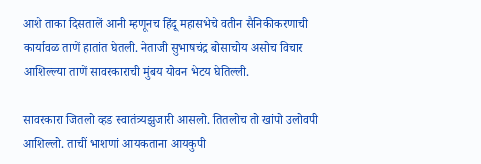आशे ताका दिसतालें आनी म्हणूनच हिंदू महासभेचे वतीन सैनिकीकरणाची कार्यावळ ताणें हातांत घेतली. नेताजी सुभाषचंद्र बोसाचोय असोच विचार आशिल्ल्या ताणें सावरकाराची मुंबय योवन भेटय घेतिल्ली.

सावरकारा जितलो व्हड स्वातंत्र्यझुजारी आसलो. तितलोच तो खांपो उलोवपी आशिल्लो. ताचीं भाशणां आयकताना आयकुपी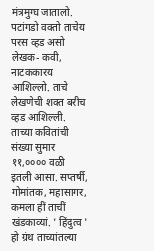मंत्रमुग्घ जातालो. पटांगडो वक्तो ताचेय परस व्हड असो लेखक- कवी, नाटककारय आशिल्लो. ताचे लेखणेची शक्त बरीच व्हड आशिल्ली. ताच्या कवितांची संख्या सुमार ११,०००० वळी इतली आसा. सप्तर्षी, गोमांतक, महासागर, कमला हीं ताचीं खंडकाव्यां. ' हिंदुत्व ' हो ग्रंथ ताच्यांतल्या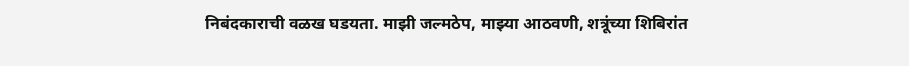निबंदकाराची वळख घडयता. माझी जल्मठेप, माझ्या आठवणी, शत्रूंच्या शिबिरांत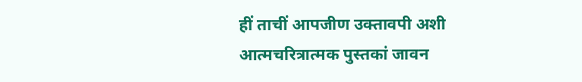हीं ताचीं आपजीण उक्तावपी अशी आत्मचरित्रात्मक पुस्तकां जावन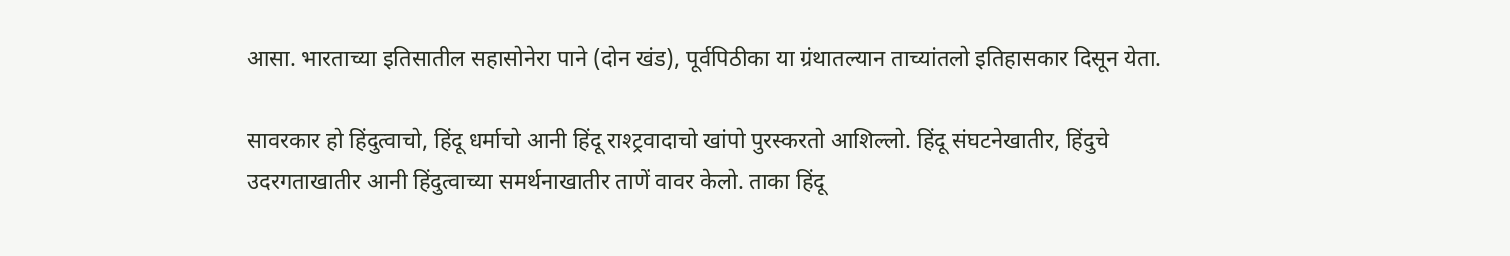आसा. भारताच्या इतिसातील सहासोनेरा पाने (दोन खंड), पूर्वपिठीका या ग्रंथातल्यान ताच्यांतलो इतिहासकार दिसून येता.

सावरकार हो हिंदुत्वाचो, हिंदू धर्माचो आनी हिंदू राश्ट्रवादाचो खांपो पुरस्करतो आशिल्लो. हिंदू संघटनेखातीर, हिंदुचे उदरगताखातीर आनी हिंदुत्वाच्या समर्थनाखातीर ताणें वावर केलो. ताका हिंदू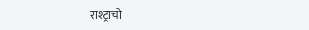राश्ट्राचो